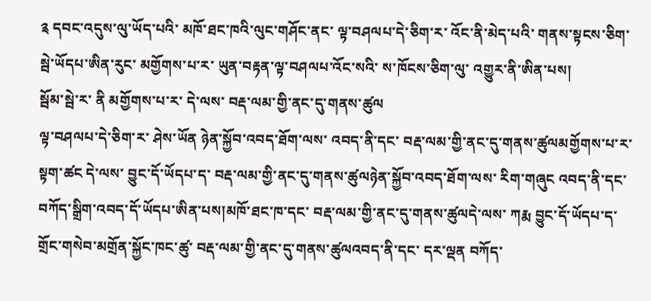༉ དབང་འདུས་ལུ་ཡོད་པའི་ མཁོ་ཐང་ཁའི་ལུང་གཤོང་ནང་ ལྟ་བཤལཔ་དེ་ཅིག་ར་ འོང་ནི་མེད་པའི་ གནས་སྟངས་ཅིག་སྦེ་ཡོདཔ་ཨིན་རུང་ མགྱོགས་པ་ར་ ཡུན་བརྟན་ལྟ་བཤལཔ་འོང་སའི་ ས་ཁོངས་ཅིག་ལུ་ འགྱུར་ནི་ཨིན་པས།
སྦོམ་སྦེ་ར་ ནི མགྱོགས་པ་ར་ དེ་ལས་ བརྡ་ལམ་གྱི་ནང་དུ་གནས་ཚུལ
ལྟ་བཤལཔ་དེ་ཅིག་ར་ ཤེས་ཡོན ཉེན་སྐྱོབ་འབད་ཐོག་ལས་ འབད་ནི་དང་ བརྡ་ལམ་གྱི་ནང་དུ་གནས་ཚུལམགྱོགས་པ་ར་ སྟག་ཚང དེ་ལས་ བྱུང་དོ་ཡོདཔ་ད་ བརྡ་ལམ་གྱི་ནང་དུ་གནས་ཚུལཉེན་སྐྱོབ་འབད་ཐོག་ལས་ རིག་གཞུང འབད་ནི་དང་ བཀོད་སྒྲིག་འབད་དོ་ཡོདཔ་ཨིན་པས།མཁོ་ཐང་ཁ་དང་ བརྡ་ལམ་གྱི་ནང་དུ་གནས་ཚུལདེ་ལས་ ཀརྨ བྱུང་དོ་ཡོདཔ་ད་ གྲོང་གསེབ་མགྲོན་སྐྱོང་ཁང་ཚུ་ བརྡ་ལམ་གྱི་ནང་དུ་གནས་ཚུལའབད་ནི་དང་ དར་ལྡན བཀོད་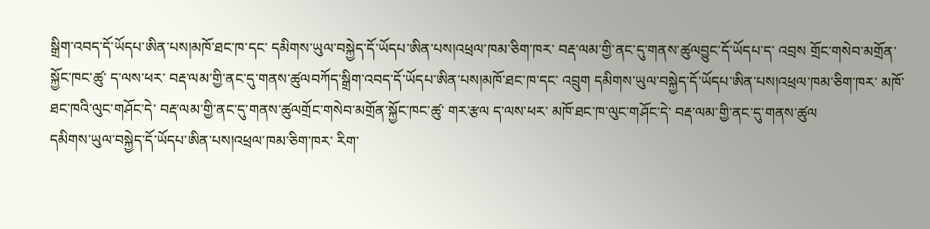སྒྲིག་འབད་དོ་ཡོདཔ་ཨིན་པས།མཁོ་ཐང་ཁ་དང་ དམིགས་ཡུལ་བསྐྱེད་དོ་ཡོདཔ་ཨིན་པས།འཕྲལ་ཁམ་ཅིག་ཁར་ བརྡ་ལམ་གྱི་ནང་དུ་གནས་ཚུལབྱུང་དོ་ཡོདཔ་ད་ འབྲས གྲོང་གསེབ་མགྲོན་སྐྱོང་ཁང་ཚུ་ ད་ལས་ཕར་ བརྡ་ལམ་གྱི་ནང་དུ་གནས་ཚུལབཀོད་སྒྲིག་འབད་དོ་ཡོདཔ་ཨིན་པས།མཁོ་ཐང་ཁ་དང་ འབྲུག དམིགས་ཡུལ་བསྐྱེད་དོ་ཡོདཔ་ཨིན་པས།འཕྲལ་ཁམ་ཅིག་ཁར་ མཁོ་ཐང་ཁའི་ལུང་གཤོང་དེ་ བརྡ་ལམ་གྱི་ནང་དུ་གནས་ཚུལགྲོང་གསེབ་མགྲོན་སྐྱོང་ཁང་ཚུ་ གར་རྩལ ད་ལས་ཕར་ མཁོ་ཐང་ཁ་ལུང་གཤོང་དེ་ བརྡ་ལམ་གྱི་ནང་དུ་གནས་ཚུལ
དམིགས་ཡུལ་བསྐྱེད་དོ་ཡོདཔ་ཨིན་པས།འཕྲལ་ཁམ་ཅིག་ཁར་ རིག་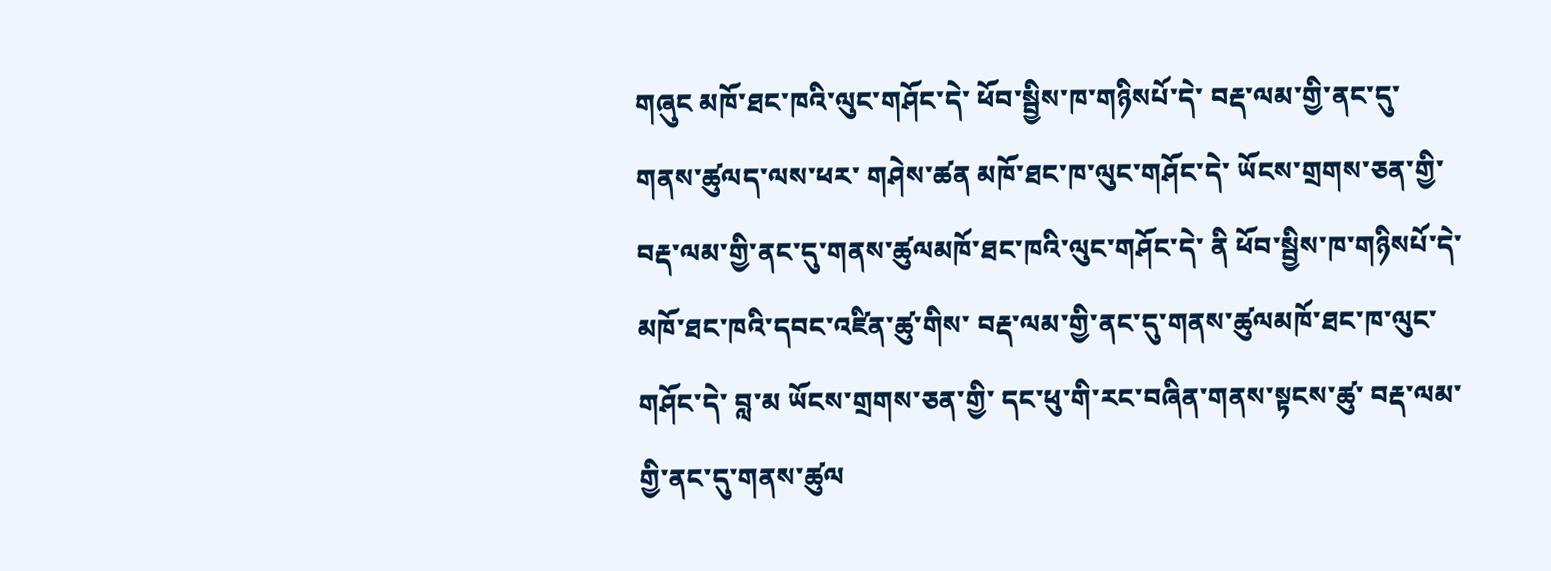གཞུང མཁོ་ཐང་ཁའི་ལུང་གཤོང་དེ་ ཕོབ་སྦྱིས་ཁ་གཉིསཔོ་དེ་ བརྡ་ལམ་གྱི་ནང་དུ་གནས་ཚུལད་ལས་ཕར་ གཤེས་ཚན མཁོ་ཐང་ཁ་ལུང་གཤོང་དེ་ ཡོངས་གྲགས་ཅན་གྱི་ བརྡ་ལམ་གྱི་ནང་དུ་གནས་ཚུལམཁོ་ཐང་ཁའི་ལུང་གཤོང་དེ་ ནི ཕོབ་སྦྱིས་ཁ་གཉིསཔོ་དེ་ མཁོ་ཐང་ཁའི་དབང་འཛིན་ཚུ་གིས་ བརྡ་ལམ་གྱི་ནང་དུ་གནས་ཚུལམཁོ་ཐང་ཁ་ལུང་གཤོང་དེ་ བླ་མ ཡོངས་གྲགས་ཅན་གྱི་ དང་ཕུ་གི་རང་བཞིན་གནས་སྟངས་ཚུ་ བརྡ་ལམ་གྱི་ནང་དུ་གནས་ཚུལ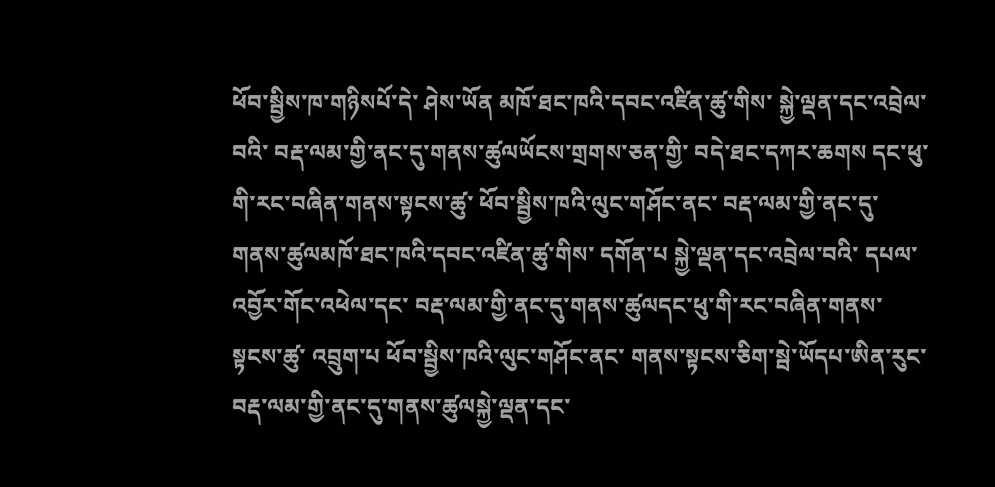ཕོབ་སྦྱིས་ཁ་གཉིསཔོ་དེ་ ཤེས་ཡོན མཁོ་ཐང་ཁའི་དབང་འཛིན་ཚུ་གིས་ སྐྱེ་ལྡན་དང་འབྲེལ་བའི་ བརྡ་ལམ་གྱི་ནང་དུ་གནས་ཚུལཡོངས་གྲགས་ཅན་གྱི་ བདེ་ཐང་དཀར་ཆགས དང་ཕུ་གི་རང་བཞིན་གནས་སྟངས་ཚུ་ ཕོབ་སྦྱིས་ཁའི་ལུང་གཤོང་ནང་ བརྡ་ལམ་གྱི་ནང་དུ་གནས་ཚུལམཁོ་ཐང་ཁའི་དབང་འཛིན་ཚུ་གིས་ དགོན་པ སྐྱེ་ལྡན་དང་འབྲེལ་བའི་ དཔལ་འབྱོར་གོང་འཕེལ་དང་ བརྡ་ལམ་གྱི་ནང་དུ་གནས་ཚུལདང་ཕུ་གི་རང་བཞིན་གནས་སྟངས་ཚུ་ འབྲུག་པ ཕོབ་སྦྱིས་ཁའི་ལུང་གཤོང་ནང་ གནས་སྟངས་ཅིག་སྦེ་ཡོདཔ་ཨིན་རུང་ བརྡ་ལམ་གྱི་ནང་དུ་གནས་ཚུལསྐྱེ་ལྡན་དང་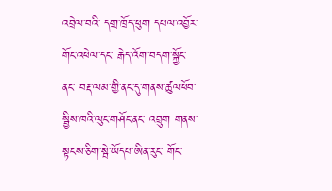འབྲེལ་བའི་ དགྲ་ཁྲོད་ཕུག དཔལ་འབྱོར་གོང་འཕེལ་དང་ རྒེད་འོག་བདག་སྐྱོང་ནང་ བརྡ་ལམ་གྱི་ནང་དུ་གནས་ཚུལཕོབ་སྦྱིས་ཁའི་ལུང་གཤོང་ནང་ འབྲུག གནས་སྟངས་ཅིག་སྦེ་ཡོདཔ་ཨིན་རུང་ གོང་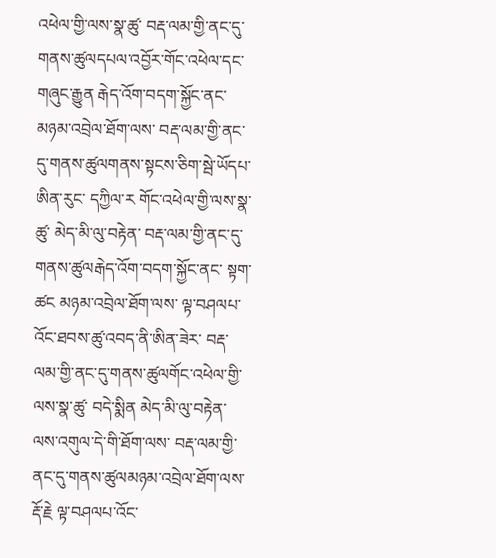འཕེལ་གྱི་ལས་སྣ་ཚུ་ བརྡ་ལམ་གྱི་ནང་དུ་གནས་ཚུལདཔལ་འབྱོར་གོང་འཕེལ་དང་ གཞུང་རྒྱུན རྒེད་འོག་བདག་སྐྱོང་ནང་ མཉམ་འབྲེལ་ཐོག་ལས་ བརྡ་ལམ་གྱི་ནང་དུ་གནས་ཚུལགནས་སྟངས་ཅིག་སྦེ་ཡོདཔ་ཨིན་རུང་ དཀྱིལ་ར གོང་འཕེལ་གྱི་ལས་སྣ་ཚུ་ མེད་མི་ལུ་བརྟེན་ བརྡ་ལམ་གྱི་ནང་དུ་གནས་ཚུལརྒེད་འོག་བདག་སྐྱོང་ནང་ སྟག་ཚང མཉམ་འབྲེལ་ཐོག་ལས་ ལྟ་བཤལཔ་འོང་ཐབས་ཚུ་འབད་ནི་ཨིན་ཟེར་ བརྡ་ལམ་གྱི་ནང་དུ་གནས་ཚུལགོང་འཕེལ་གྱི་ལས་སྣ་ཚུ་ བདེ་སྨིན མེད་མི་ལུ་བརྟེན་ ལས་འགུལ་དེ་གི་ཐོག་ལས་ བརྡ་ལམ་གྱི་ནང་དུ་གནས་ཚུལམཉམ་འབྲེལ་ཐོག་ལས་ རྡོ་རྗེ ལྟ་བཤལཔ་འོང་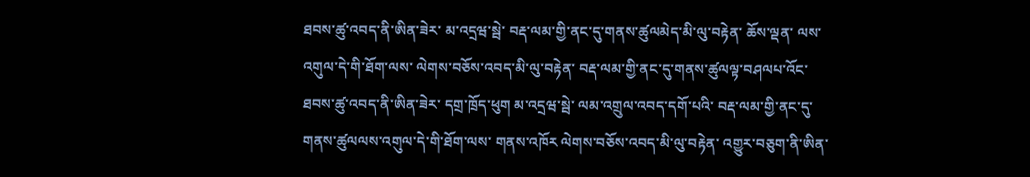ཐབས་ཚུ་འབད་ནི་ཨིན་ཟེར་ མ་འདྲཝ་སྦེ་ བརྡ་ལམ་གྱི་ནང་དུ་གནས་ཚུལམེད་མི་ལུ་བརྟེན་ ཆོས་ལྡན་ ལས་འགུལ་དེ་གི་ཐོག་ལས་ ལེགས་བཅོས་འབད་མི་ལུ་བརྟེན་ བརྡ་ལམ་གྱི་ནང་དུ་གནས་ཚུལལྟ་བཤལཔ་འོང་ཐབས་ཚུ་འབད་ནི་ཨིན་ཟེར་ དགྲ་ཁྲོད་ཕུག མ་འདྲཝ་སྦེ་ ལམ་འགྲུལ་འབད་དགོ་པའི་ བརྡ་ལམ་གྱི་ནང་དུ་གནས་ཚུལལས་འགུལ་དེ་གི་ཐོག་ལས་ གནས་འཁོར ལེགས་བཅོས་འབད་མི་ལུ་བརྟེན་ འགྱུར་བཅུག་ནི་ཨིན་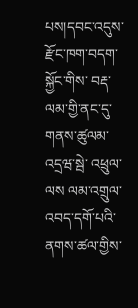པས།དབང་འདུས་རྫོང་ཁག་བདག་སྐྱོང་གིས་ བརྡ་ལམ་གྱི་ནང་དུ་གནས་ཚུལམ་འདྲཝ་སྦེ་ འཕྲུལ་ལས ལམ་འགྲུལ་འབད་དགོ་པའི་ ནགས་ཚལ་གྱིས་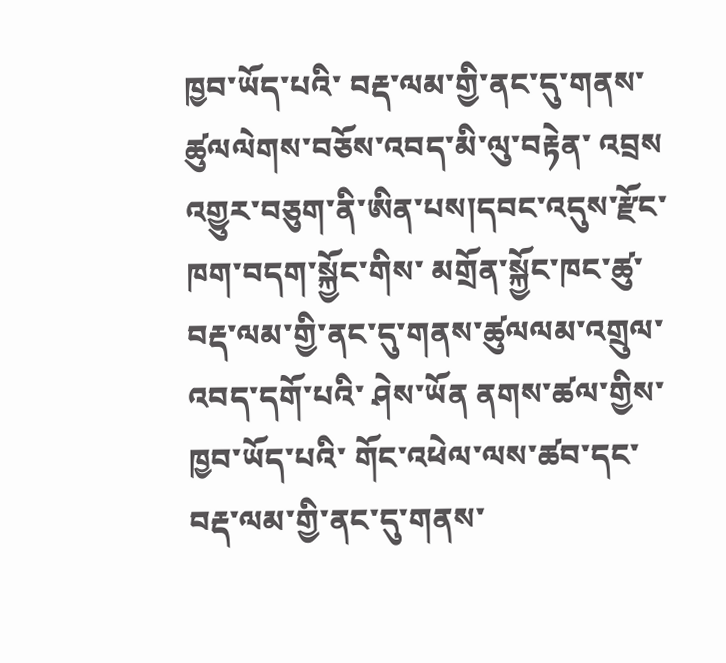ཁྱབ་ཡོད་པའི་ བརྡ་ལམ་གྱི་ནང་དུ་གནས་ཚུལལེགས་བཅོས་འབད་མི་ལུ་བརྟེན་ འབྲས འགྱུར་བཅུག་ནི་ཨིན་པས།དབང་འདུས་རྫོང་ཁག་བདག་སྐྱོང་གིས་ མགྲོན་སྐྱོང་ཁང་ཚུ་ བརྡ་ལམ་གྱི་ནང་དུ་གནས་ཚུལལམ་འགྲུལ་འབད་དགོ་པའི་ ཤེས་ཡོན ནགས་ཚལ་གྱིས་ཁྱབ་ཡོད་པའི་ གོང་འཕེལ་ལས་ཚབ་དང་ བརྡ་ལམ་གྱི་ནང་དུ་གནས་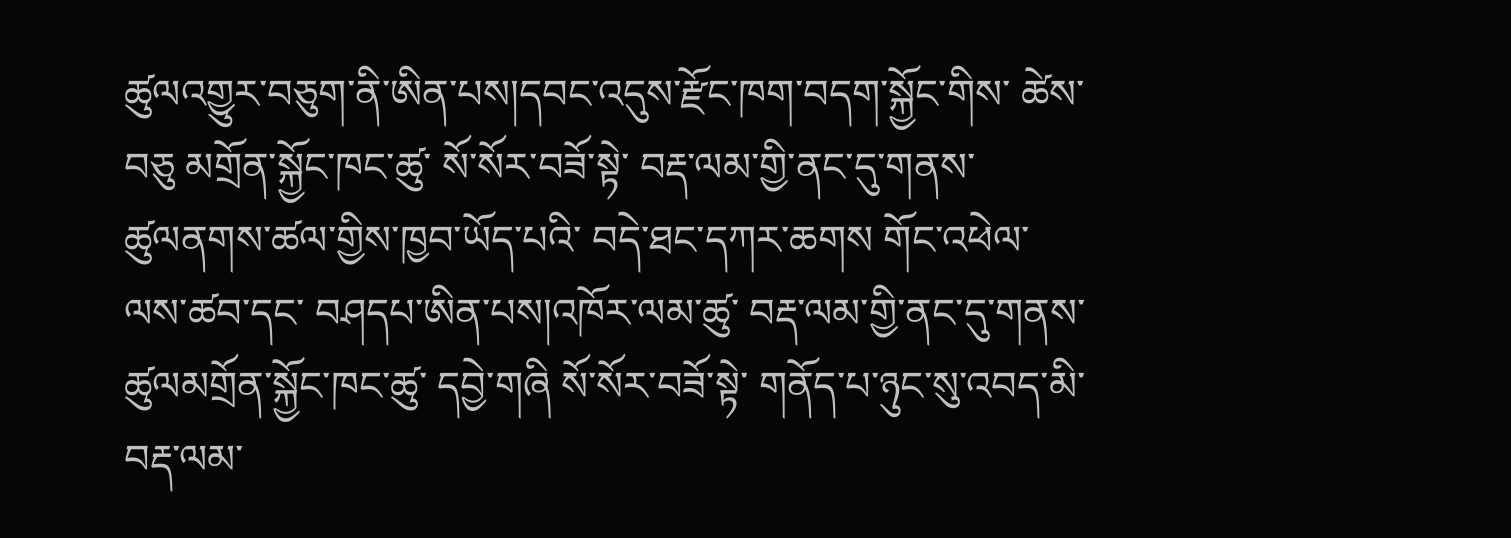ཚུལའགྱུར་བཅུག་ནི་ཨིན་པས།དབང་འདུས་རྫོང་ཁག་བདག་སྐྱོང་གིས་ ཚེས་བཅུ མགྲོན་སྐྱོང་ཁང་ཚུ་ སོ་སོར་བཟོ་སྟེ་ བརྡ་ལམ་གྱི་ནང་དུ་གནས་ཚུལནགས་ཚལ་གྱིས་ཁྱབ་ཡོད་པའི་ བདེ་ཐང་དཀར་ཆགས གོང་འཕེལ་ལས་ཚབ་དང་ བཤདཔ་ཨིན་པས།འཁོར་ལམ་ཚུ་ བརྡ་ལམ་གྱི་ནང་དུ་གནས་ཚུལམགྲོན་སྐྱོང་ཁང་ཚུ་ དབྱེ་གཞི སོ་སོར་བཟོ་སྟེ་ གནོད་པ་ཉུང་སུ་འབད་མི་ བརྡ་ལམ་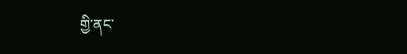གྱི་ནང་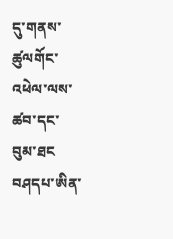དུ་གནས་ཚུལགོང་འཕེལ་ལས་ཚབ་དང་ བུམ་ཐང བཤདཔ་ཨིན་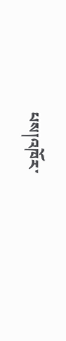པས།འཁོར་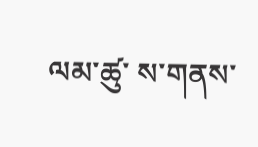ལམ་ཚུ་ ས་གནས་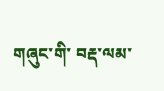གཞུང་གི་ བརྡ་ལམ་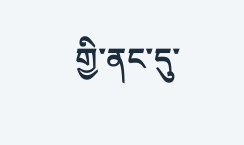གྱི་ནང་དུ་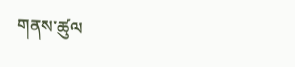གནས་ཚུལ